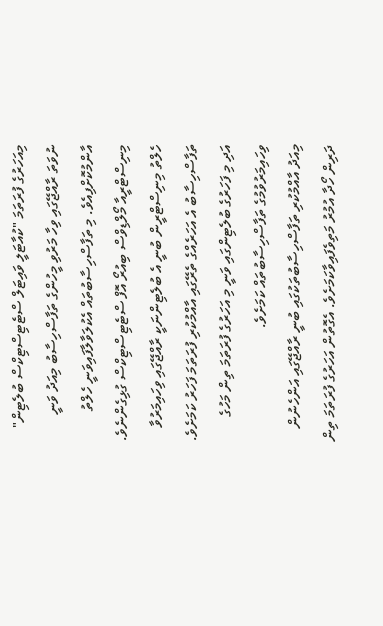މިއަހަރުގެ ފުރަތަމަ "ކުއާޓަލީ ވައިޓަލް ސްޓެޓިސްޓިކްސް ބުލެޓިން" ނުވަތަ ރާއްޖޭގައި ވިހާ މަރުވި މީހުންގެ ތަފާސްހިސާބު މިއަދު ވަނީ އާންމުކޮށްފިއެވެ. މި ތަފާސްހިސާބުތައް އެކުލަވާލާފައިވަނީ ހެލްތު މިނިސްޓްރީއާ މޯލްޑިވްސް ބިއުރޯ އޮފް ސްޓެޓިސްޓިކްސް ގުޅިގެންނެވެ.
ހެލްތު މިނިސްޓްރީން ބުނީ އެ ބުލެޓިންނަކީ ރާއްޖޭގައި ވިހައިމަރުވާ ތަފާސްހިސާބު އެ އަހަރެއްގެ ތެރޭގައި އާއްމުކުރި ފުރަތަމަ ފަހަރު ކަމަށެވެ. އަދި މި ފަހަރުގެ ބުލެޓިންގައި ވަނީ މި އަހަރުގެ ފުރަތަމަ ތިން މަހުގެ ވިހައިމަރުވުމުގެ ތަފާސްހިސާބުތައް ކަމަށެވެ.
މިއަދު އާއްމުކުރި ތަފާސްހިސާބުތަކުގައި ބުނީ ރާއްޖޭގައި އަންހެނުން ދަރިން ހޯދާ އުމުރު މަތިވެފައިވާކަމަށެވެ. އެގޮތުން އަހަރުގެ ފުރަތަމަ ތިން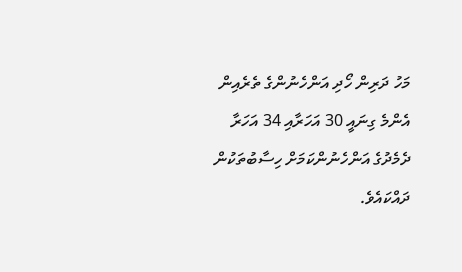މަހު ދަރިން ހޯދި އަންހެނުންގެ ތެރެއިން އެންމެ ގިނައީ 30 އަހަރާއި 34 އަހަރާ ދެމެދުގެ އަންހެނުންކަމަށް ހިސާބުތަކުން ދައްކައެވެ.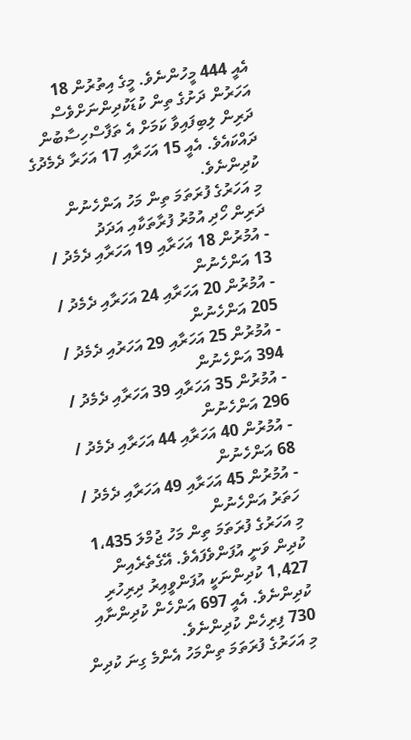އެއީ 444 މީހުންނެވެ. މީގެ އިތުރުން 18 އަހަރުން ދަށުގެ ތިން ކުޑަކުދިންނަށްވެސް ދަރިން ލިބިފައިވާ ކަމަށް އެ ތަފާސްހިސާބުން ދައްކައެވެ. އެއީ 15 އަހަރާއި 17 އަހަރާ ދެމެދުގެ ކުދިންނެވެ.
މި އަހަރުގެ ފުރަތަމަ ތިން މަހު އަންހެނުން ދަރިން ހޯދި އުމުރު ފުރާތަކާއި އަދަދު
- އުމުރުން 18 އަހަރާއި 19 އަހަރާއި ދެމެދު / 13 އަންހެނުން
- އުމުރުން 20 އަހަރާއި 24 އަހަރާއި ދެމެދު / 205 އަންހެނުން
- އުމުރުން 25 އަހަރާއި 29 އަހަރުއި ދެމެދު / 394 އަންހެނުން
- އުމުރުން 35 އަހަރާއި 39 އަހަރާއި ދެމެދު / 296 އަންހެނުން
- އުމުރުން 40 އަހަރާއި 44 އަހަރާއި ދެމެދު / 68 އަންހެނުން
- އުމުރުން 45 އަހަރާއި 49 އަހަރާއި ދެމެދު / ހަތަރު އަންހެނުން
މި އަހަރުގެ ފުރަތަމަ ތިން މަހު ޖުމްލަ 1،435 ކުދިން ވަނީ އުފަންވެފައެވެ. އޭގެތެރެއިން 1,427 ކުދިންނަކީ އުފަންވީއިރު ދިރިހުރި ކުދިންނެވެ. އެއީ 697 އަންހެން ކުދިންނާއި 730 ފިރިހެން ކުދިންނެވެ.
މި އަހަރުގެ ފުރަތަމަ ތިންމަހު އެންމެ ގިނަ ކުދިން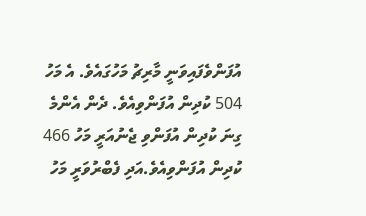އުފަންވެފައިވަނީ މާރިޗު މަހުގައެވެ. އެ މަހު 504 ކުދިން އުފަންވިއެވެ. ދެން އެންމެ ގިނަ ކުދިން އުފަންވި ޖެނުއަރީ މަހު 466 ކުދިން އުފަންވިއެވެ.އަދި ފެބްރުވަރީ މަހު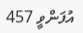އުފަންވީ 457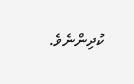ކުދިންނެވެ.